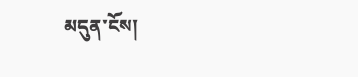མདུན་ངོས།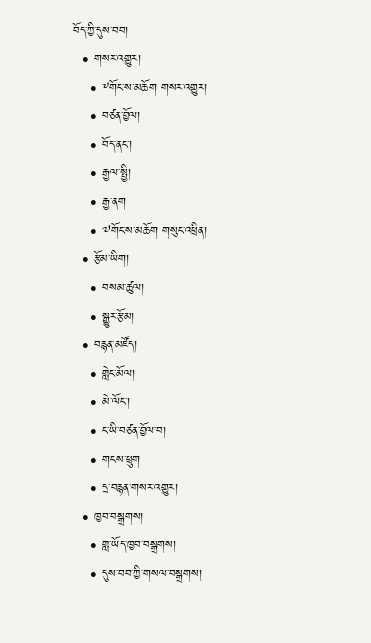བོད་ཀྱི་དུས་བབ།
  • གསར་འགྱུར།
    • ༸གོང་ས་མཆོག གསར་འགྱུར།
    • བཙན་བྱོལ།
    • བོད་ནང་།
    • རྒྱལ་སྤྱི།
    • རྒྱ་ནག
    • ༧གོང་ས་མཆོག གསུང་འཕྲིན།
  • རྩོམ་ཡིག།
    • བསམ་ཚུལ།
    • སྒྱུར་རྩོམ།
  • བརྙན་མཛོད།
    • གླེང་མོལ།
    • མེ་ལོང་།
    • ང་ཡི་བཙན་བྱོལ་བ།
    • གངས་ཕྲུག
    • དྲ་བརྙན་གསར་འགྱུར།
  • ཁྱབ་བསྒྲགས།
    • གླ་ཡོད་ཁྱབ་བསྒྲགས།
    • དུས་བབ་ཀྱི་གསལ་བསྒྲགས།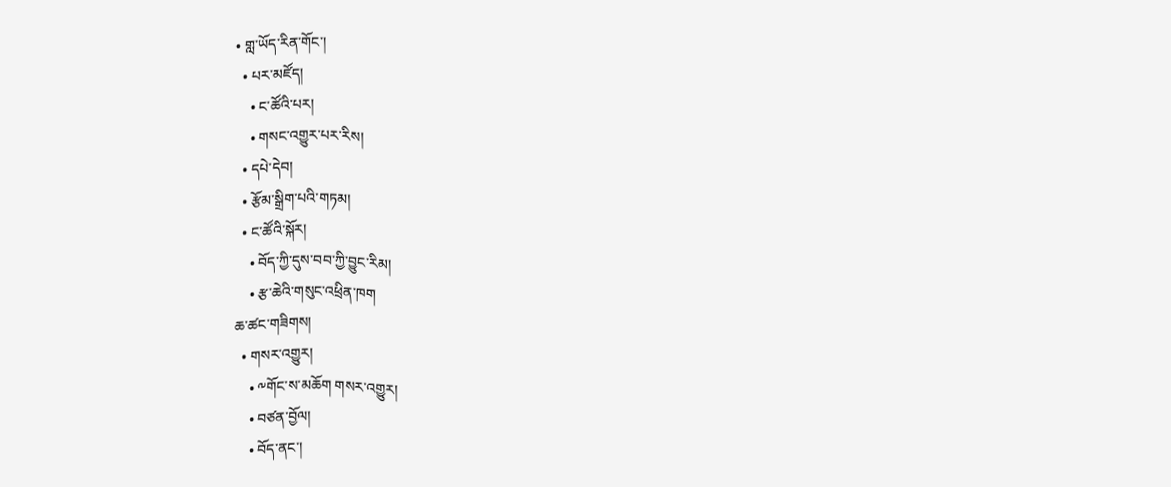• གླ་ཡོད་རིན་གོང་།
  • པར་མཛོད།
    • ང་ཚོའི་པར།
    • གསང་འགྱུར་པར་རིས།
  • དཔེ་དེབ།
  • རྩོམ་སྒྲིག་པའི་གཏམ།
  • ང་ཚོའི་སྐོར།
    • བོད་ཀྱི་དུས་བབ་ཀྱི་བྱུང་རིམ།
    • རྩ་ཆེའི་གསུང་འཕྲིན་ཁག
ཆ་ཚང་གཟིགས།
  • གསར་འགྱུར།
    • ༸གོང་ས་མཆོག གསར་འགྱུར།
    • བཙན་བྱོལ།
    • བོད་ནང་།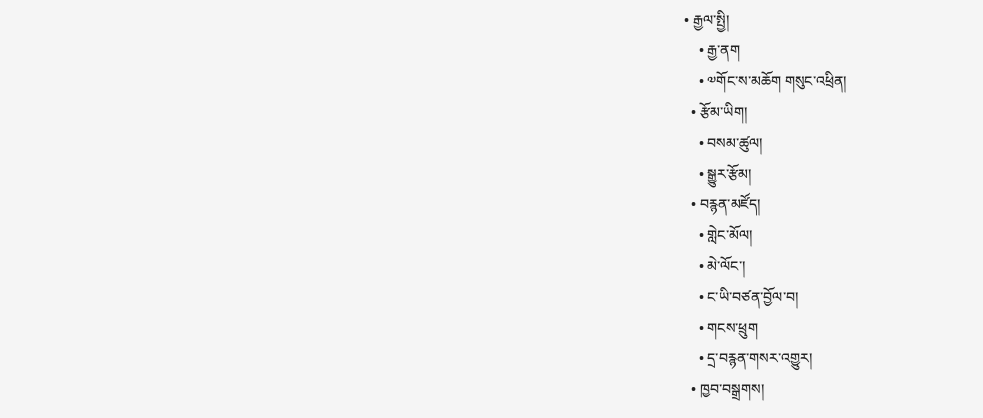• རྒྱལ་སྤྱི།
    • རྒྱ་ནག
    • ༧གོང་ས་མཆོག གསུང་འཕྲིན།
  • རྩོམ་ཡིག།
    • བསམ་ཚུལ།
    • སྒྱུར་རྩོམ།
  • བརྙན་མཛོད།
    • གླེང་མོལ།
    • མེ་ལོང་།
    • ང་ཡི་བཙན་བྱོལ་བ།
    • གངས་ཕྲུག
    • དྲ་བརྙན་གསར་འགྱུར།
  • ཁྱབ་བསྒྲགས།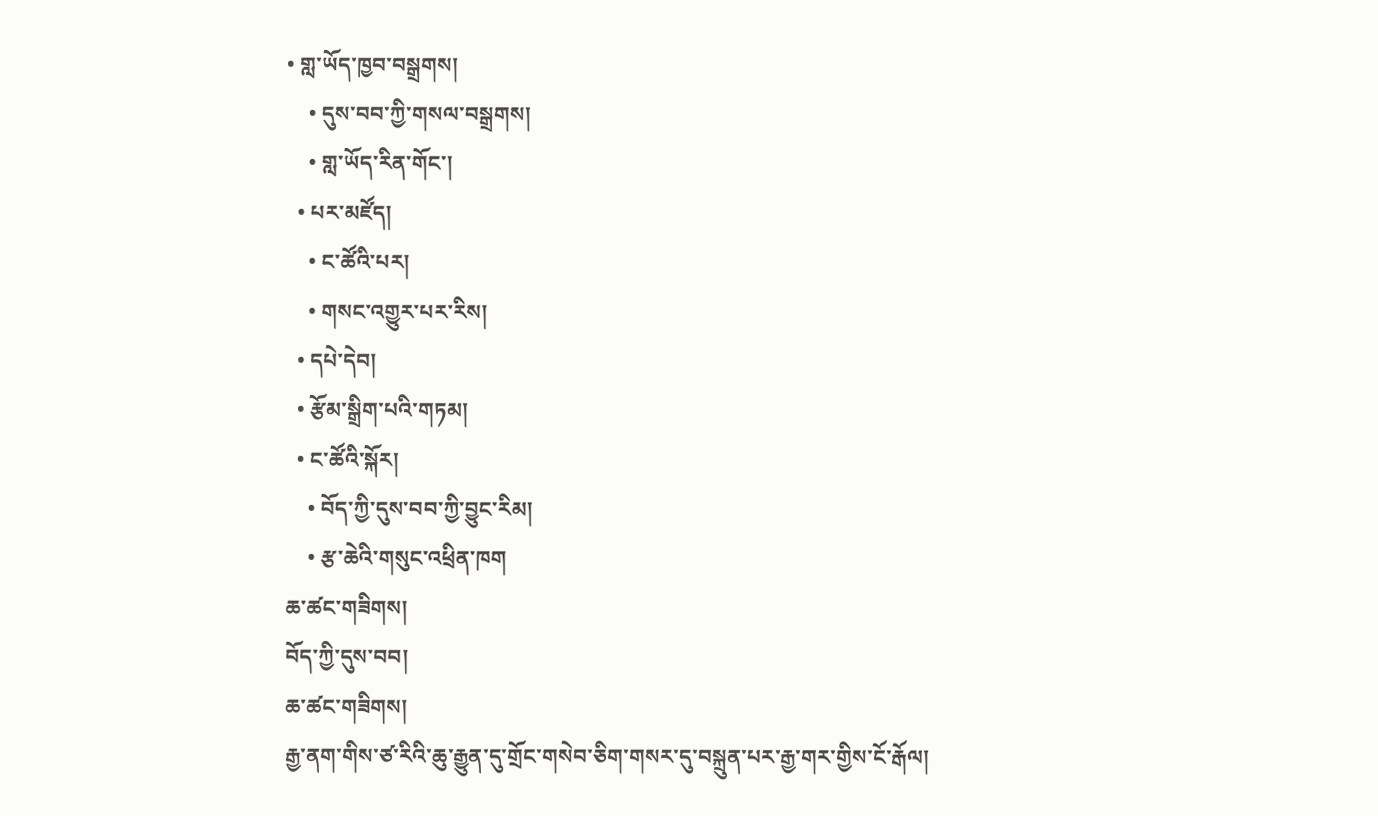• གླ་ཡོད་ཁྱབ་བསྒྲགས།
    • དུས་བབ་ཀྱི་གསལ་བསྒྲགས།
    • གླ་ཡོད་རིན་གོང་།
  • པར་མཛོད།
    • ང་ཚོའི་པར།
    • གསང་འགྱུར་པར་རིས།
  • དཔེ་དེབ།
  • རྩོམ་སྒྲིག་པའི་གཏམ།
  • ང་ཚོའི་སྐོར།
    • བོད་ཀྱི་དུས་བབ་ཀྱི་བྱུང་རིམ།
    • རྩ་ཆེའི་གསུང་འཕྲིན་ཁག
ཆ་ཚང་གཟིགས།
བོད་ཀྱི་དུས་བབ།
ཆ་ཚང་གཟིགས།
རྒྱ་ནག་གིས་ཙ་རིའི་ཆུ་རྒྱུན་དུ་གྲོང་གསེབ་ཅིག་གསར་དུ་བསྐྲུན་པར་རྒྱ་གར་གྱིས་ངོ་རྒོལ།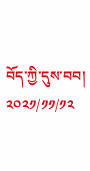བོད་ཀྱི་དུས་བབ།
༢༠༢༡/༡༡/༡༢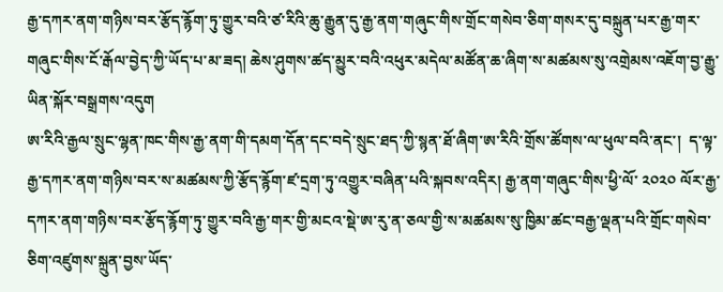རྒྱ་དཀར་ནག་གཉིས་བར་རྩོད་རྙོག་ཏུ་གྱུར་བའི་ཙ་རིའི་ཆུ་རྒྱུན་དུ་རྒྱ་ནག་གཞུང་གིས་གྲོང་གསེབ་ཅིག་གསར་དུ་བསྐྲུན་པར་རྒྱ་གར་གཞུང་གིས་ངོ་རྒོལ་བྱེད་ཀྱི་ཡོད་པ་མ་ཟད། ཆེས་ཤུགས་ཚད་མྱུར་བའི་འཕུར་མདེལ་མཚོན་ཆ་ཞིག་ས་མཚམས་སུ་འགྲེམས་འཇོག་བྱ་རྒྱུ་ཡིན་སྐོར་བསྒྲགས་འདུག
ཨ་རིའི་རྒྱལ་སྲུང་ལྷན་ཁང་གིས་རྒྱ་ནག་གི་དམག་དོན་དང་བདེ་སྲུང་ཐད་ཀྱི་སྙན་ཐོ་ཞིག་ཨ་རིའི་གྲོས་ཚོགས་ལ་ཕུལ་བའི་ནང་།  ད་ལྟ་རྒྱ་དཀར་ནག་གཉིས་བར་ས་མཚམས་ཀྱི་རྩོད་རྙོག་ཛ་དྲག་ཏུ་འགྱུར་བཞིན་པའི་སྐབས་འདིར། རྒྱ་ནག་གཞུང་གིས་ཕྱི་ལོ་ ༢༠༢༠ ལོར་རྒྱ་དཀར་ནག་གཉིས་བར་རྩོད་རྙོག་ཏུ་གྱུར་བའི་རྒྱ་གར་གྱི་མངའ་སྡེ་ཨ་རུ་ན་ཅལ་གྱི་ས་མཚམས་སུ་ཁྱིམ་ཚང་བརྒྱ་ལྡན་པའི་གྲོང་གསེབ་ཅིག་འཛུགས་སྐྲུན་བྱས་ཡོད་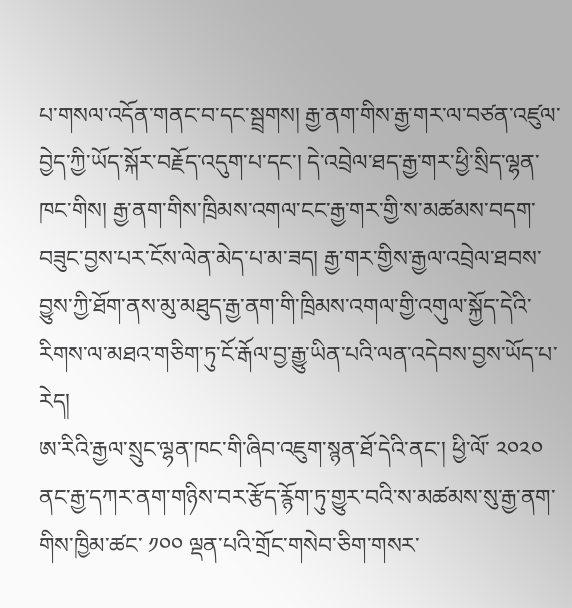པ་གསལ་འདོན་གནང་བ་དང་སྦྲགས། རྒྱ་ནག་གིས་རྒྱ་གར་ལ་བཙན་འཛུལ་བྱེད་ཀྱི་ཡོད་སྐོར་བརྗོད་འདུག་པ་དང་། དེ་འབྲེལ་ཐད་རྒྱ་གར་ཕྱི་སྲིད་ལྷན་ཁང་གིས། རྒྱ་ནག་གིས་ཁྲིམས་འགལ་ངང་རྒྱ་གར་གྱི་ས་མཚམས་བདག་བཟུང་བྱས་པར་ངོས་ལེན་མེད་པ་མ་ཟད། རྒྱ་གར་གྱིས་རྒྱལ་འབྲེལ་ཐབས་བྱུས་ཀྱི་ཐོག་ནས་མུ་མཐུད་རྒྱ་ནག་གི་ཁྲིམས་འགལ་གྱི་འགུལ་སྐྱོད་དེའི་རིགས་ལ་མཐའ་གཅིག་ཏུ་ངོ་རྒོལ་བྱ་རྒྱུ་ཡིན་པའི་ལན་འདེབས་བྱས་ཡོད་པ་རེད།
ཨ་རིའི་རྒྱལ་སྲུང་ལྷན་ཁང་གི་ཞིབ་འཇུག་སྙན་ཐོ་དེའི་ནང་། ཕྱི་ལོ་ ༢༠༢༠ ནང་རྒྱ་དཀར་ནག་གཉིས་བར་རྩོད་རྙོག་ཏུ་གྱུར་བའི་ས་མཚམས་སུ་རྒྱ་ནག་གིས་ཁྱིམ་ཚང་ ༡༠༠ ལྡན་པའི་གྲོང་གསེབ་ཅིག་གསར་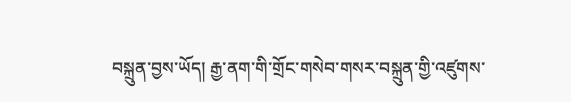བསྐྲུན་བྱས་ཡོད། རྒྱ་ནག་གི་གྲོང་གསེབ་གསར་བསྐྲུན་གྱི་འཛུགས་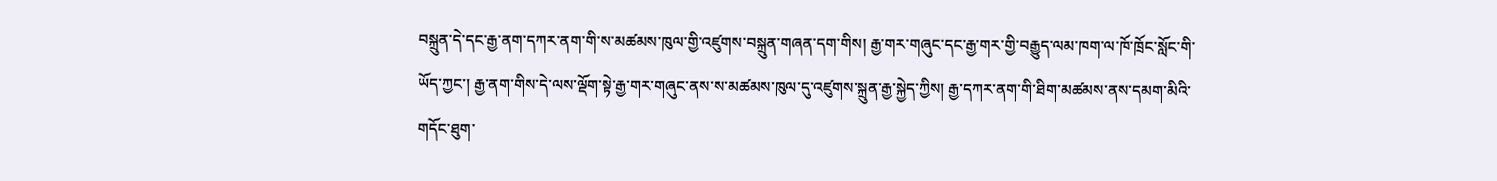བསྐྲུན་དེ་དང་རྒྱ་ནག་དཀར་ནག་གི་ས་མཚམས་ཁུལ་གྱི་འཛུགས་བསྐྲུན་གཞན་དག་གིས། རྒྱ་གར་གཞུང་དང་རྒྱ་གར་གྱི་བརྒྱུད་ལམ་ཁག་ལ་ཁོ་ཁྲོང་སློང་གི་ཡོད་ཀྱང་། རྒྱ་ནག་གིས་དེ་ལས་ལྡོག་སྟེ་རྒྱ་གར་གཞུང་ནས་ས་མཚམས་ཁུལ་དུ་འཛུགས་སྐྲུན་རྒྱ་སྐྱེད་ཀྱིས། རྒྱ་དཀར་ནག་གི་ཐིག་མཚམས་ནས་དམག་མིའི་གདོང་ཐུག་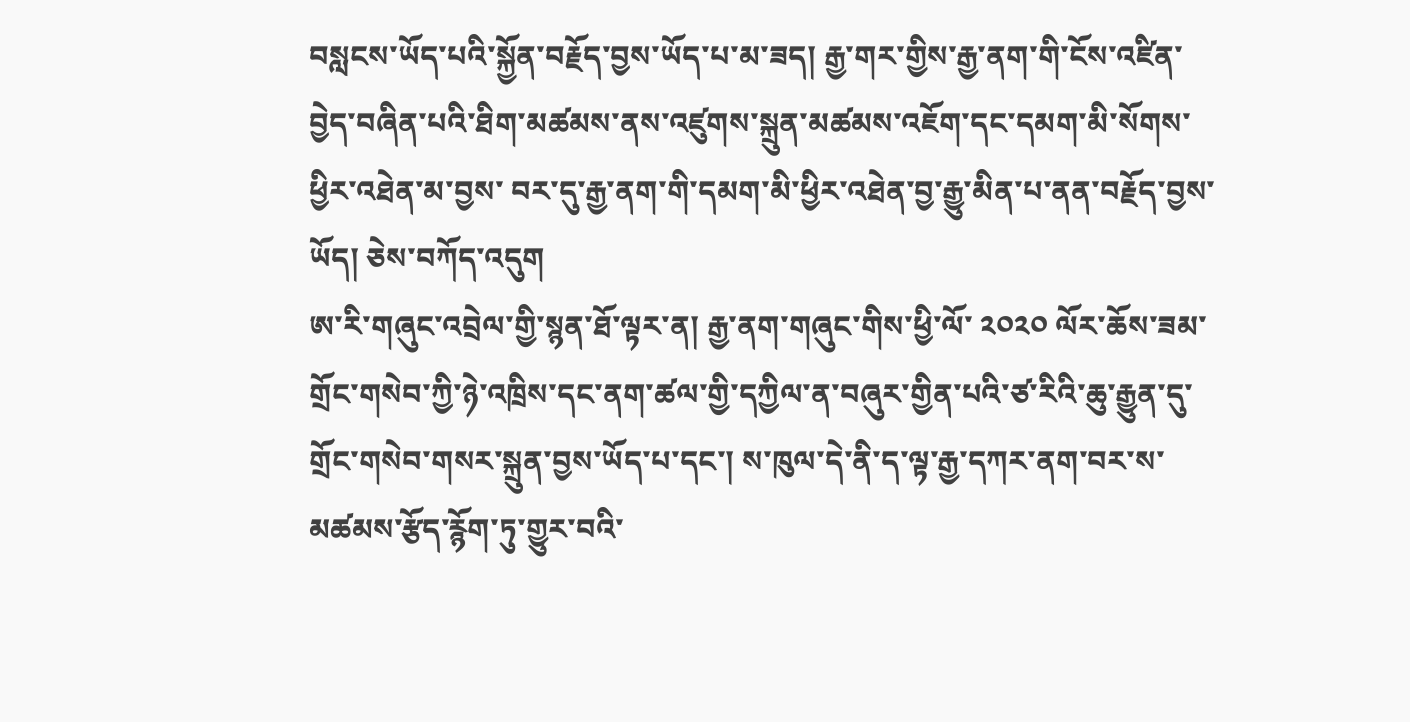བསླངས་ཡོད་པའི་སྐྱོན་བརྗོད་བྱས་ཡོད་པ་མ་ཟད། རྒྱ་གར་གྱིས་རྒྱ་ནག་གི་ངོས་འཛིན་བྱེད་བཞིན་པའི་ཐིག་མཚམས་ནས་འཛུགས་སྐྲུན་མཚམས་འཇོག་དང་དམག་མི་སོགས་ཕྱིར་འཐེན་མ་བྱས་ བར་དུ་རྒྱ་ནག་གི་དམག་མི་ཕྱིར་འཐེན་བྱ་རྒྱུ་མིན་པ་ནན་བརྗོད་བྱས་ཡོད། ཅེས་བཀོད་འདུག
ཨ་རི་གཞུང་འབྲེལ་གྱི་སྙན་ཐོ་ལྟར་ན། རྒྱ་ནག་གཞུང་གིས་ཕྱི་ལོ་ ༢༠༢༠ ལོར་ཆོས་ཟམ་གྲོང་གསེབ་ཀྱི་ཉེ་འཁྲིས་དང་ནག་ཚལ་གྱི་དཀྱིལ་ན་བཞུར་གྱིན་པའི་ཙ་རིའི་ཆུ་རྒྱུན་དུ་གྲོང་གསེབ་གསར་སྐྲུན་བྱས་ཡོད་པ་དང་། ས་ཁུལ་དེ་ནི་ད་ལྟ་རྒྱ་དཀར་ནག་བར་ས་མཚམས་རྩོད་རྙོག་ཏུ་གྱུར་བའི་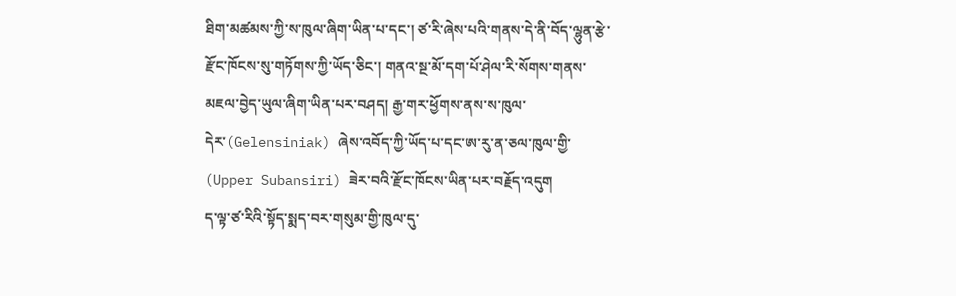ཐིག་མཚམས་ཀྱི་ས་ཁུལ་ཞིག་ཡིན་པ་དང་། ཙ་རི་ཞེས་པའི་གནས་དེ་ནི་བོད་ལྷུན་རྩེ་རྫོང་ཁོངས་སུ་གཏོགས་ཀྱི་ཡོད་ཅིང་། གནའ་སྔ་མོ་དག་པོ་ཤེལ་རི་སོགས་གནས་མཇལ་བྱེད་ཡུལ་ཞིག་ཡིན་པར་བཤད། རྒྱ་གར་ཕྱོགས་ནས་ས་ཁུལ་དེར་(Gelensiniak) ཞེས་འབོད་ཀྱི་ཡོད་པ་དང་ཨ་རུ་ན་ཅལ་ཁུལ་གྱི་ (Upper Subansiri) ཟེར་བའི་རྫོང་ཁོངས་ཡིན་པར་བརྗོད་འདུག
ད་ལྟ་ཙ་རིའི་སྟོད་སྨད་བར་གསུམ་གྱི་ཁུལ་དུ་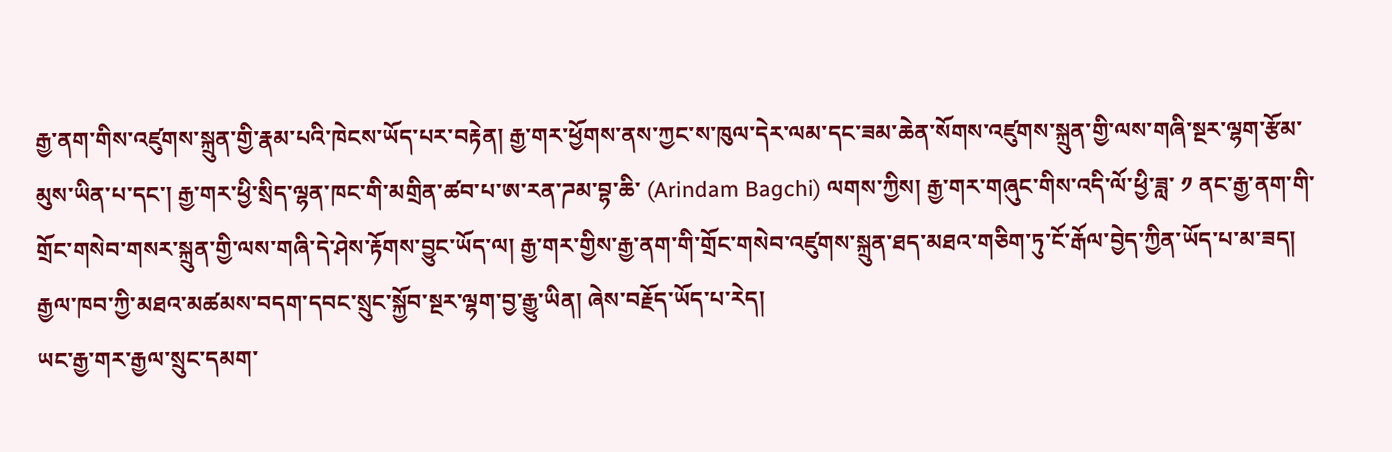རྒྱ་ནག་གིས་འཛུགས་སྐྲུན་གྱི་རྣམ་པའི་ཁེངས་ཡོད་པར་བརྟེན། རྒྱ་གར་ཕྱོགས་ནས་ཀྱང་ས་ཁུལ་དེར་ལམ་དང་ཟམ་ཆེན་སོགས་འཛུགས་སྐྲུན་གྱི་ལས་གཞི་སྔར་ལྷག་རྩོམ་མུས་ཡིན་པ་དང་། རྒྱ་གར་ཕྱི་སྲིད་ལྷན་ཁང་གི་མགྲིན་ཚབ་པ་ཨ་རན་ཌམ་བྷ་ཆི་ (Arindam Bagchi) ལགས་ཀྱིས། རྒྱ་གར་གཞུང་གིས་འདི་ལོ་ཕྱི་ཟླ་ ༡ ནང་རྒྱ་ནག་གི་གྲོང་གསེབ་གསར་སྐྲུན་གྱི་ལས་གཞི་དེ་ཤེས་རྟོགས་བྱུང་ཡོད་ལ། རྒྱ་གར་གྱིས་རྒྱ་ནག་གི་གྲོང་གསེབ་འཛུགས་སྐྲུན་ཐད་མཐའ་གཅིག་ཏུ་ངོ་རྒོལ་བྱེད་ཀྱིན་ཡོད་པ་མ་ཟད། རྒྱལ་ཁབ་ཀྱི་མཐའ་མཚམས་བདག་དབང་སྲུང་སྐྱོབ་སྔར་ལྷག་བྱ་རྒྱུ་ཡིན། ཞེས་བརྗོད་ཡོད་པ་རེད།
ཡང་རྒྱ་གར་རྒྱལ་སྲུང་དམག་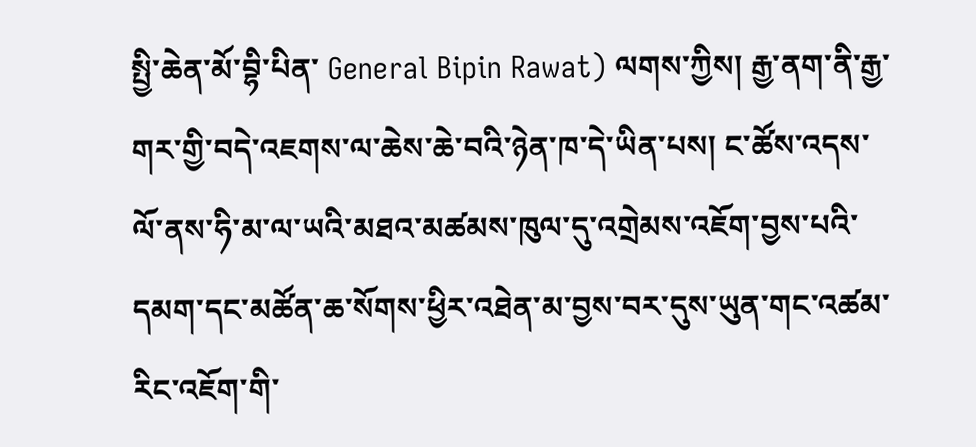སྤྱི་ཆེན་མོ་བྷི་པིན་ General Bipin Rawat) ལགས་ཀྱིས། རྒྱ་ནག་ནི་རྒྱ་གར་གྱི་བདེ་འཇགས་ལ་ཆེས་ཆེ་བའི་ཉེན་ཁ་དེ་ཡིན་པས། ང་ཚོས་འདས་ལོ་ནས་ཧི་མ་ལ་ཡའི་མཐའ་མཚམས་ཁུལ་དུ་འགྲེམས་འཇོག་བྱས་པའི་དམག་དང་མཚོན་ཆ་སོགས་ཕྱིར་འཐེན་མ་བྱས་བར་དུས་ཡུན་གང་འཚམ་རིང་འཇོག་གི་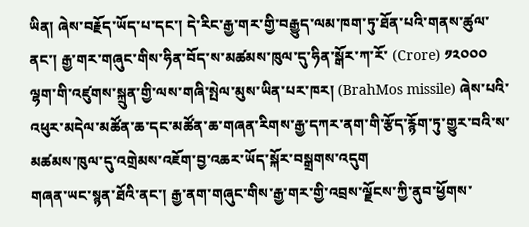ཡིན། ཞེས་བརྗོད་ཡོད་པ་དང་། དེ་རིང་རྒྱ་གར་གྱི་བརྒྱུད་ལམ་ཁག་ཏུ་ཐོན་པའི་གནས་ཚུལ་ནང་། རྒྱ་གར་གཞུང་གིས་ཧིན་བོད་ས་མཚམས་ཁུལ་དུ་ཧིན་སྒོར་ཀ་རོ་ (Crore) ༡༢༠༠༠  ལྷག་གི་འཛུགས་སྐྲུན་གྱི་ལས་གཞི་སྤེལ་མུས་ཡིན་པར་ཁར། (BrahMos missile) ཞེས་པའི་འཕུར་མདེལ་མཚོན་ཆ་དང་མཚོན་ཆ་གཞན་རིགས་རྒྱ་དཀར་ནག་གི་རྩོད་རྙོག་ཏུ་གྱུར་བའི་ས་མཚམས་ཁུལ་དུ་འགྲེམས་འཇོག་བྱ་འཆར་ཡོད་སྐོར་བསྒྲགས་འདུག
གཞན་ཡང་སྙན་ཐོའི་ནང་། རྒྱ་ནག་གཞུང་གིས་རྒྱ་གར་གྱི་འབྲས་ལྗོངས་ཀྱི་ནུབ་ཕྱོགས་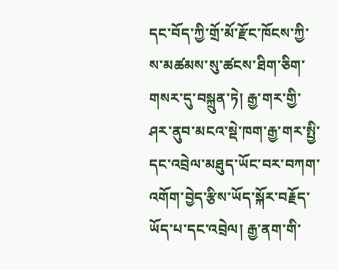དང་བོད་ཀྱི་གྲོ་མོ་རྫོང་ཁོངས་ཀྱི་ས་མཚམས་སུ་ཚངས་ཐིག་ཅིག་གསར་དུ་བསྐྲུན་ཏེ། རྒྱ་གར་གྱི་ཤར་ནུབ་མངའ་སྡེ་ཁག་རྒྱ་གར་སྤྱི་དང་འབྲེལ་མཐུད་ཡོང་བར་བཀག་འགོག་བྱེད་རྩིས་ཡོད་སྐོར་བརྗོད་ཡོད་པ་དང་འབྲེལ། རྒྱ་ནག་གི་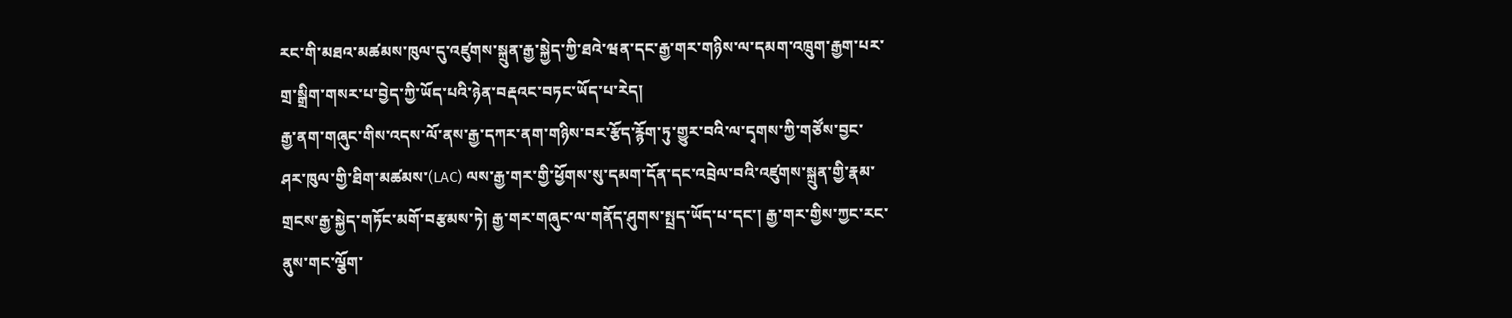རང་གི་མཐའ་མཚམས་ཁུལ་དུ་འཛུགས་སྐྲུན་རྒྱ་སྐྱེད་ཀྱི་ཐའེ་ཝན་དང་རྒྱ་གར་གཉིས་ལ་དམག་འཁྲུག་རྒྱག་པར་གྲ་སྒྲིག་གསར་པ་བྱེད་ཀྱི་ཡོད་པའི་ཉེན་བརྡའང་བཏང་ཡོད་པ་རེད།
རྒྱ་ནག་གཞུང་གིས་འདས་ལོ་ནས་རྒྱ་དཀར་ནག་གཉིས་བར་རྩོད་རྙོག་ཏུ་གྱུར་བའི་ལ་དྭགས་ཀྱི་གཙོས་བྱང་ཤར་ཁུལ་གྱི་ཐིག་མཚམས་(LAC) ལས་རྒྱ་གར་གྱི་ཕྱོགས་སུ་དམག་དོན་དང་འབྲེལ་བའི་འཛུགས་སྐྲུན་གྱི་རྣམ་གྲངས་རྒྱ་སྐྱེད་གཏོང་མགོ་བརྩམས་ཏེ། རྒྱ་གར་གཞུང་ལ་གནོད་ཤུགས་སྤྲད་ཡོད་པ་དང་། རྒྱ་གར་གྱིས་ཀྱང་རང་ནུས་གང་ལྕོག་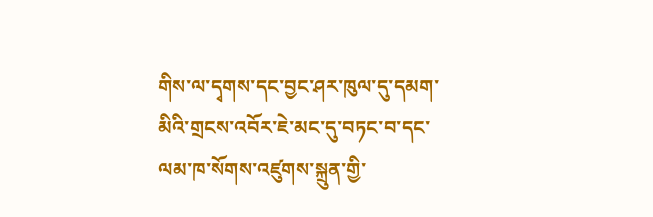གིས་ལ་དྭགས་དང་བྱང་ཤར་ཁུལ་དུ་དམག་མིའི་གྲངས་འབོར་ཇེ་མང་དུ་བཏང་བ་དང་ལམ་ཁ་སོགས་འཛུགས་སྐྲུན་གྱི་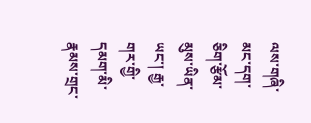ལས་གཞི་མང་དག་ཅིག་རྩོམ་མུས་ཡིན་ཡང་། རྒྱ་གར་གྱི་དམག་མི་རྣམས་གྲང་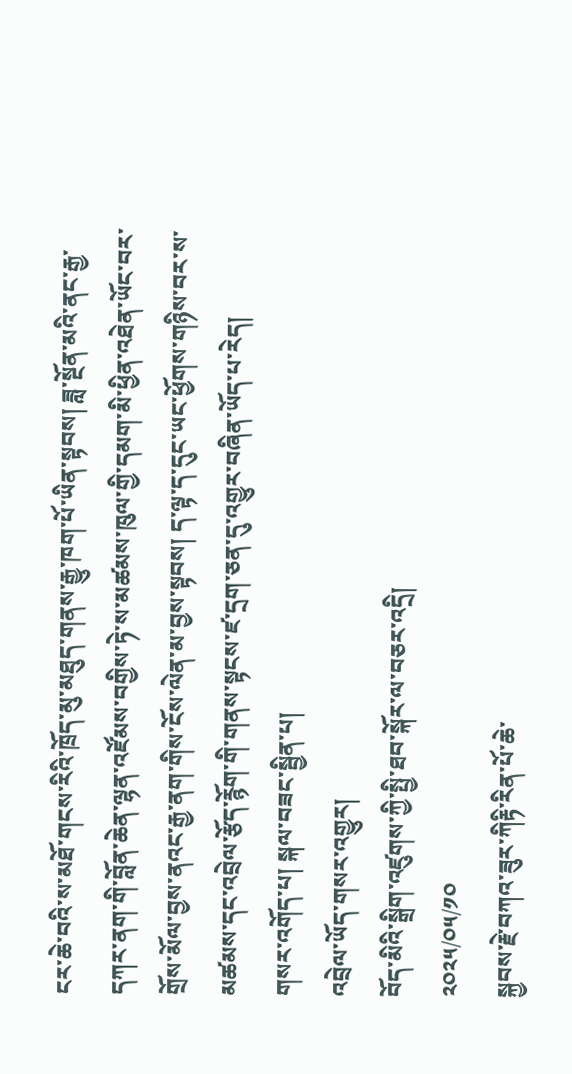ངར་ཆེ་བའི་ས་མཐོ་གངས་རིའི་ཁྲོད་མུ་མཐུད་གནས་རྒྱུ་ཁག་པོ་ཡིན་སྟབས། ཟླ་སྔོན་མའི་ནང་རྒྱ་དཀར་ནག་གི་བློན་ཆེན་ལྷན་འཛོམས་བགྱིས་ཏེ་ས་མཚམས་ཁུལ་གྱི་དམག་མི་ཕྱིན་འཐེན་ཡོང་བར་གྲོས་མོལ་བྱས་ནའང་རྒྱ་ནག་གིས་ངོས་ལེན་མ་བྱས་སྟབས། ད་ལྟ་ད་དུང་ཡང་ཕྱོགས་གཉིས་བར་ས་མཚམས་དང་འབྲེལ་རྩོད་རྙོག་གི་གནས་སྟངས་ཛ་དྲག་ཅན་དུ་འགྱུར་བཞིན་ཡོད་པ་རེད།
གསར་འགོད་པ། སྐལ་བཟང་སྦྱིན་པ།
འབྲེལ་ཡོད་གསར་འགྱུར།
བོད་མིའི་སྒྲིག་འཛུགས་ཀྱི་སྤྱི་ཐབ་སྐོར་ལ་བཅར་འདྲི།
༢༠༢༥/༠༥/༡༠
སྐྱབས་རྗེ་བཀའ་ཟུར་ཀིརྟི་རིན་པོ་ཆེ་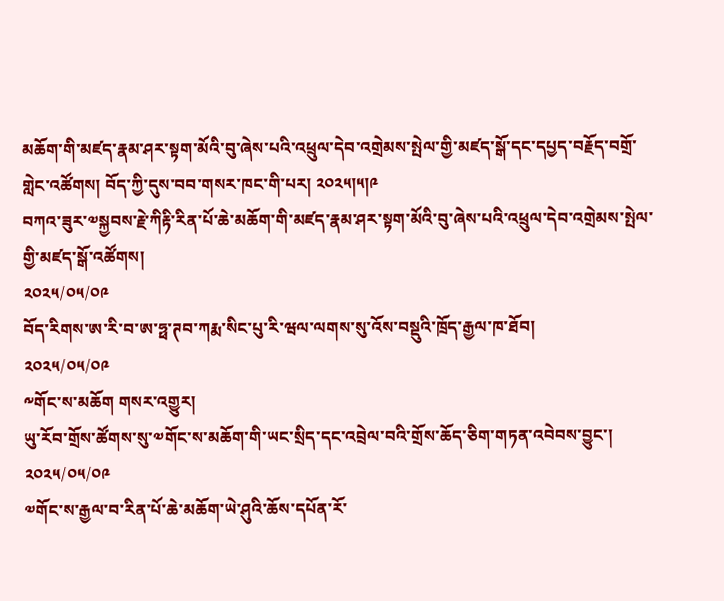མཆོག་གི་མཛད་རྣམ་ཤར་སྟག་མོའི་བུ་ཞེས་པའི་འཕྲུལ་དེབ་འགྲེམས་སྤེལ་གྱི་མཛད་སྒོ་དང་དཔྱད་བརྗོད་བགྲོ་གླེང་འཚོགས། བོད་ཀྱི་དུས་བབ་གསར་ཁང་གི་པར། ༢༠༢༥།༥།༩
བཀའ་ཟུར་༧སྐྱབས་རྗེ་ཀིརྟི་རིན་པོ་ཆེ་མཆོག་གི་མཛད་རྣམ་ཤར་སྟག་མོའི་བུ་ཞེས་པའི་འཕྲུལ་དེབ་འགྲེམས་སྤེལ་གྱི་མཛད་སྒོ་འཚོགས།
༢༠༢༥/༠༥/༠༩
བོད་རིགས་ཨ་རི་བ་ཨ་ཧྥ་ཊབ་ཀརྨ་སིང་པུ་རི་ཝལ་ལགས་སུ་འོས་བསྡུའི་ཁྲོད་རྒྱལ་ཁ་ཐོབ།
༢༠༢༥/༠༥/༠༩
༸གོང་ས་མཆོག གསར་འགྱུར།
ཡུ་རོབ་གྲོས་ཚོགས་སུ་༧གོང་ས་མཆོག་གི་ཡང་སྲིད་དང་འབྲེལ་བའི་གྲོས་ཆོད་ཅིག་གཏན་འབེབས་བྱུང་།
༢༠༢༥/༠༥/༠༩
༧གོང་ས་རྒྱལ་བ་རིན་པོ་ཆེ་མཆོག་ཡེ་ཤུའི་ཆོས་དཔོན་རོ་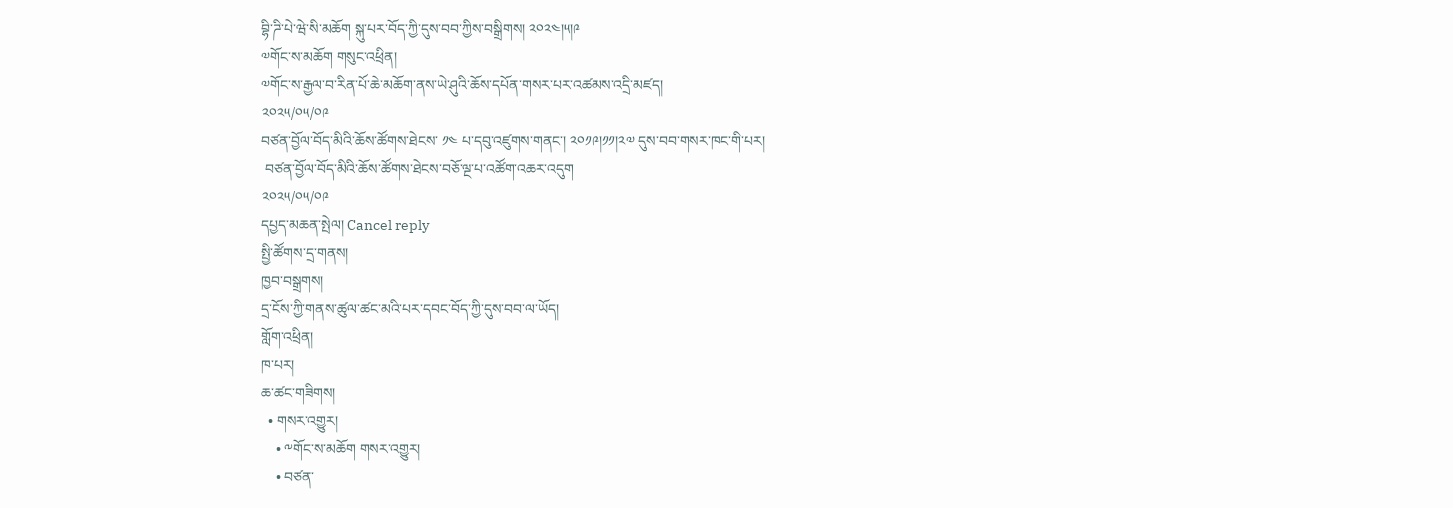བྷི་ཌི་པེ་ཝེ་སི་མཆོག སྐུ་པར་བོད་ཀྱི་དུས་བབ་ཀྱིས་བསྒྲིགས། ༢༠༢༤།༥།༩
༧གོང་ས་མཆོག གསུང་འཕྲིན།
༧གོང་ས་རྒྱལ་བ་རིན་པོ་ཆེ་མཆོག་ནས་ཡེ་ཤུའི་ཆོས་དཔོན་གསར་པར་འཚམས་འདྲི་མཛད།
༢༠༢༥/༠༥/༠༩
བཙན་བྱོལ་བོད་མིའི་ཆོས་ཚོགས་ཐེངས་ ༡༤ པ་དབུ་འཛུགས་གནང་། ༢༠༡༩།༡༡།༢༧ དུས་བབ་གསར་ཁང་གི་པར།
 བཙན་བྱོལ་བོད་མིའི་ཆོས་ཚོགས་ཐེངས་བཅོ་ལྔ་པ་འཚོག་འཆར་འདུག
༢༠༢༥/༠༥/༠༩
དཔྱད་མཆན་སྤེལ། Cancel reply
སྤྱི་ཚོགས་དྲ་གནས།
ཁྱབ་བསྒྲགས།
དྲ་ངོས་ཀྱི་གནས་ཚུལ་ཚང་མའི་པར་དབང་བོད་ཀྱི་དུས་བབ་ལ་ཡོད།
གློག་འཕྲིན།
ཁ་པར།
ཆ་ཚང་གཟིགས།
  • གསར་འགྱུར།
    • ༸གོང་ས་མཆོག གསར་འགྱུར།
    • བཙན་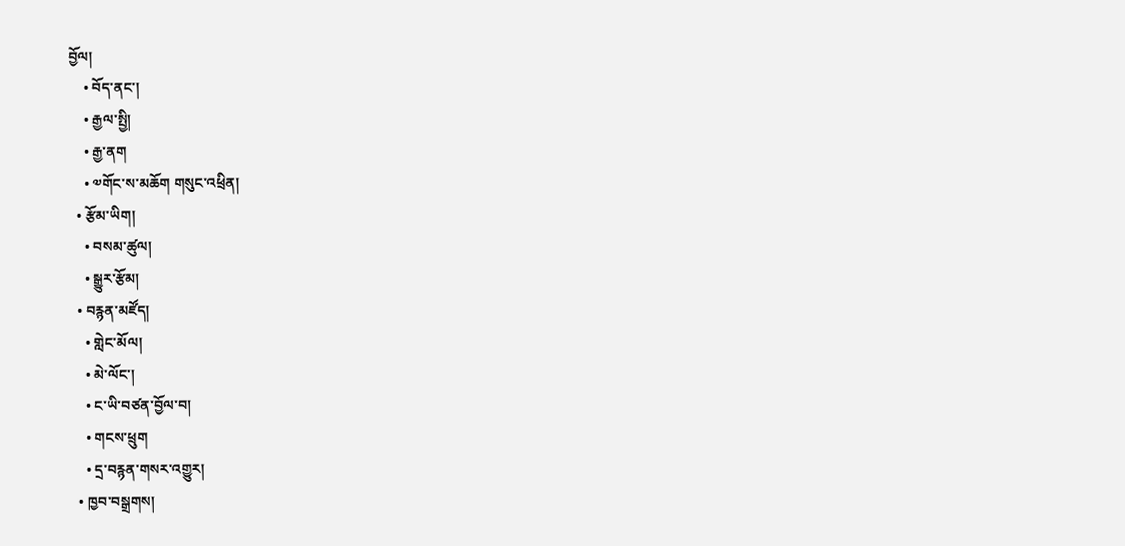བྱོལ།
    • བོད་ནང་།
    • རྒྱལ་སྤྱི།
    • རྒྱ་ནག
    • ༧གོང་ས་མཆོག གསུང་འཕྲིན།
  • རྩོམ་ཡིག།
    • བསམ་ཚུལ།
    • སྒྱུར་རྩོམ།
  • བརྙན་མཛོད།
    • གླེང་མོལ།
    • མེ་ལོང་།
    • ང་ཡི་བཙན་བྱོལ་བ།
    • གངས་ཕྲུག
    • དྲ་བརྙན་གསར་འགྱུར།
  • ཁྱབ་བསྒྲགས།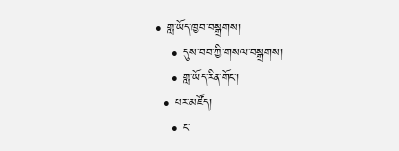• གླ་ཡོད་ཁྱབ་བསྒྲགས།
    • དུས་བབ་ཀྱི་གསལ་བསྒྲགས།
    • གླ་ཡོད་རིན་གོང་།
  • པར་མཛོད།
    • ང་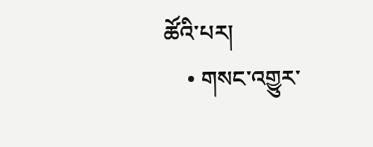ཚོའི་པར།
    • གསང་འགྱུར་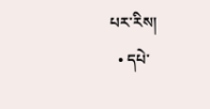པར་རིས།
  • དཔེ་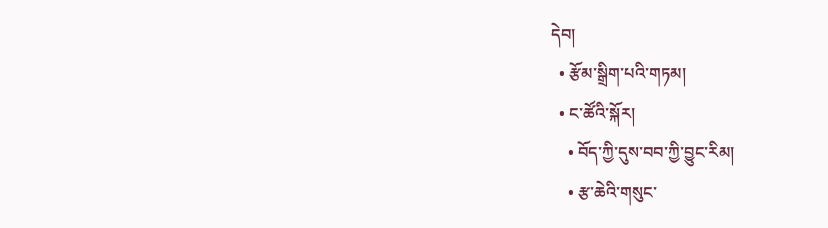དེབ།
  • རྩོམ་སྒྲིག་པའི་གཏམ།
  • ང་ཚོའི་སྐོར།
    • བོད་ཀྱི་དུས་བབ་ཀྱི་བྱུང་རིམ།
    • རྩ་ཆེའི་གསུང་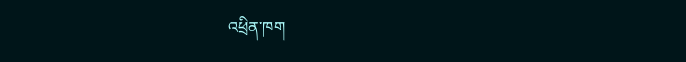འཕྲིན་ཁག